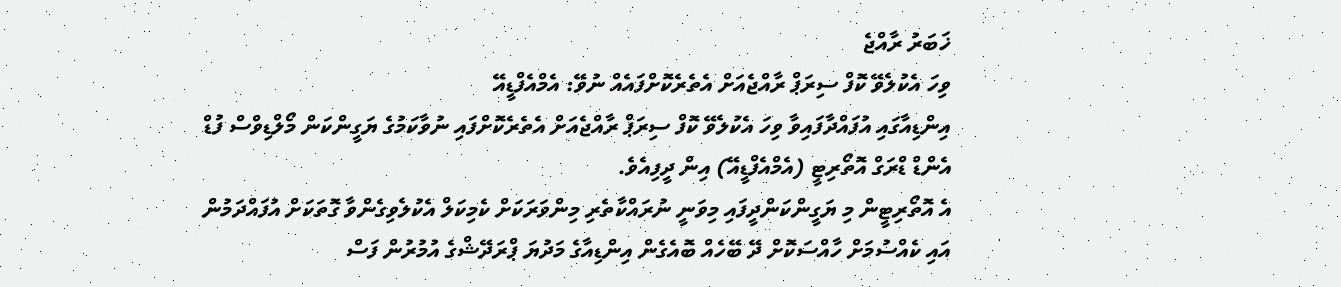ޚަބަރު ރާއްޖެ
ވިހަ އެކުލެވޭ ކޮފް ސިރަޕް ރާއްޖެއަށް އެތެރެކޮށްފައެއް ނުވޭ: އެމްއެފްޑީއޭ
އިންޑިއާގައި އުފައްދާފައިވާ ވިހަ އެކުލެވޭ ކޮފް ސިރަޕް ރާއްޖެއަށް އެތެރެކޮށްފައި ނުވާކަމުގެ ޔަގީންކަން މޯލްޑިވްސް ފުޑް އެންޑް ޑްރަގް އޮތޯރިޓީ (އެމްއެފްޑީއޭ) އިން ދީފިއެވެ.
އެ އޮތޯރިޓީން މި ޔަގީންކަންދީފައި މިވަނީ ނުރައްކާތެރި މިންވަރަކަށް ކެމިކަލް އެކުލެވިގެންވާ ގޮތަކަށް އުފައްދަމުން އައި ކެއްސުމަށް ހާއްސަކޮށް ދޭ ބޭހެއް ބޮއެގެން އިންޑިއާގެ މަދުޔަ ޕްރަދޭޝްގެ އުމުރުން ފަސް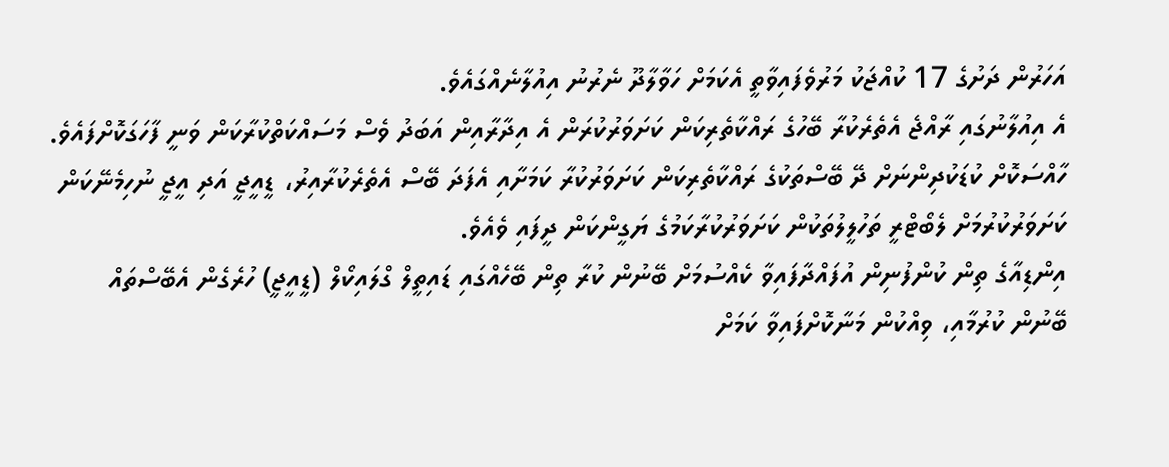އަހަރުން ދަށުގެ 17 ކުއްޖަކު މަރުވެފައިވާތީ އެކަމަށް ހަވާލާދޫ ނެރުނު އިއުލާނެއްގައެވެ.
އެ އިއުލާނުގައި ރާއްޖެ އެތެރެކުރާ ބޭހުގެ ރައްކާތެރިކަން ކަށަވަރުކުރަން އެ އިދާރާއިން އަބަދު ވެސް މަސައްކަތްކުރާކަން ވަނީ ފާހަގަކޮށްފައެވެ. ހާއްސަކޮށް ކުޑަކުދިންނަށް ދޭ ބޭސްތަކުގެ ރައްކާތެރިކަން ކަށަވަރުކުރާ ކަމަށާއި އެފަދަ ބޭސް އެތެރެކުރާއިރު، ޑީއީޖީ އަދި އީޖީ ނުހިމެނޭކަން ކަށަވަރުކުރުމަށް ލެބޯޓްރީ ތަހުލީލުތަކުން ކަށަވަރުކުރާކަމުގެ ޔަގީންކަން ދީފައި ވެއެވެ.
އިންޑިއާގެ ތިން ކުންފުނިން އުފައްދާފައިވާ ކެއްސުމަށް ބޭނުން ކުރާ ތިން ބޭހެއްގައި ޑައިތީލް ގްލައިކޯލް (ޑީއީޖީ) ހުރެގެން އެބޭސްތައް ބޭނުން ކުރުމާއި، ވިއްކުން މަނާކޮށްފައިވާ ކަމަށް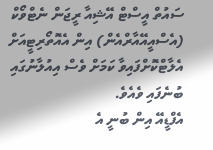ސައުތް އީސްޓް އޭޝިއާ ރީޖަން ނެޓްވޯކް (އެސްއީއޭއާރްއެން) އިން އެއޮތޯރިޓީއަށް އެލާޓްކޮށްފައިވާ ކަމަށް ވެސް އިއުލާނުގައި ބުނެފައި ވެއެވެ.
އެފްޑީއޭ އިން ބުނީ އެ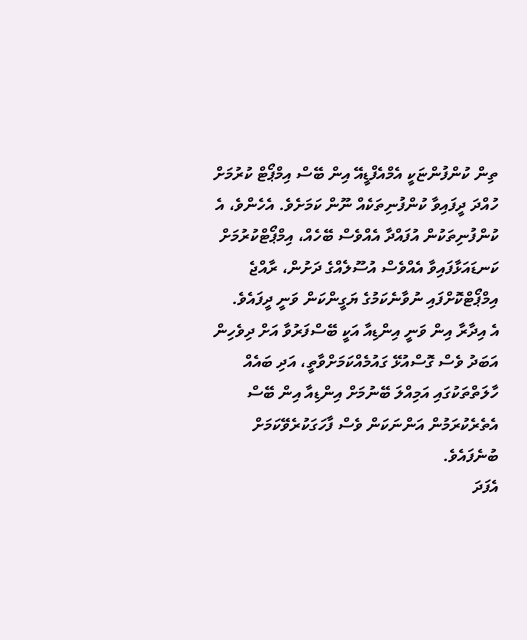ތިން ކުންފުންޏަކީ އެމްއެފްޑީއޭ އިން ބޭސް އިމްޕޯޓް ކުރުމަށް ހުއްދަ ދީފައިވާ ކުންފުނިތަކެއް ނޫން ކަމަށެވެ. އެހެންވެ، އެ ކުންފުނިތަކުން އުފައްދާ އެއްވެސް ބޭހެއް، އިމްޕޯޓްކުރުމަށް ކަނޑައަޅާފައިވާ އެއްވެސް އުސޫލެއްގެ ދަށުން، ރާއްޖެ އިމްޕޯޓްކޮށްފައި ނުވާނެކަމުގެ ޔަގީންކަން ވަނީ ދީފައެވެ.
އެ އިދާރާ އިން ވަނީ އިންޑިއާ އަކީ ބޭސްފަރުވާ އަށް ދިވެހިން އަބަދު ވެސް ގޮސްއުޅޭ ގައުމެއްކަމަށްވާތީ، އަދި ބައެއް ހާލަތްތަކުގައި އަމިއްލަ ބޭނުމަށް އިންޑިއާ އިން ބޭސް އެތެރެކުރަމުން އަންނަކަން ވެސް ފާހަގަކުރެވޭކަމަށް ބުނެފައެވެ.
އެފަދަ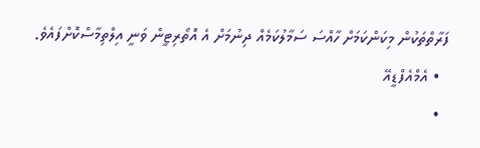ފަރާތްތަކުން މިކަންކަމަށް ހާއްސަ ސަމާލުކަމެއް ދިނުމަށް އެ އޮތޯރިޓީން ވަނީ އިލްތިމާސްކޮށްފައެވެ.
  • އެމްއެފްޑީއޭ
  •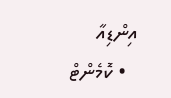އިންޑިއާ
  • ކޮމެންޓް